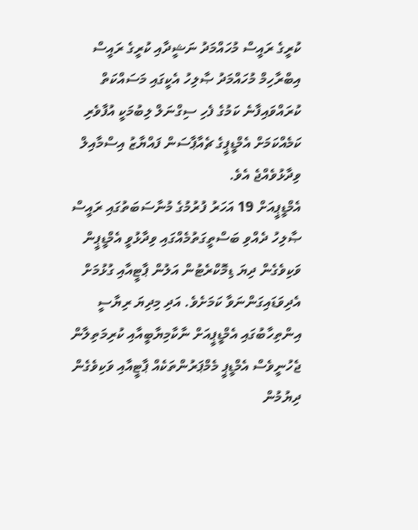ކުރީގެ ރައީސް މުހައްމަދު ނަޝީދާއި ކުރީގެ ރައީސް އިބްރާހިމް މުހައްމަދު ޞާލިހު އެކީގައި މަސައްކަތް ކުރައްވައިފާނެ ކަމުގެ ފެހި ސިގްނަލް ލިބުމަކީ އުފާވެރި ކަމެއްކަމަށް އެމްޑީޕީގެ ޗެއާޕާސަން ފައްޔާޒު އިސްމާއިލް ވިދާޅުވެއްޖެ އެވެ.
އެމްޑީޕީއަށް 19 އަހަރު ފުރުމުގެ މުނާސަބަތުގައި ރައީސް ޞާލިހު ދެއްވި ބަސްތީގަތުމެއްގައި ވިދާޅުވީ އެމްޑީޕީން ވަކިވެގެން ދިޔަ ޑިމޮކްރެޓުން އަލުން ޕާޓީއާއި ގުޅުމަށް އެދިވަޑައިގަންނަވާ ކަމަށެވެ. އަދި މިދިޔަ ރިޔާސީ އިންތިހާބުގައި އެމްޑީޕީއަށް ނާކާމިޔާބީއާއި ކުރިމަތިލާން ޖެހުނީވެސް އެމްޑީޕީ މެމްޕަރުންތަކެއް ޕާޓީއާއި ވަކިވެގެން ދިޔުމުން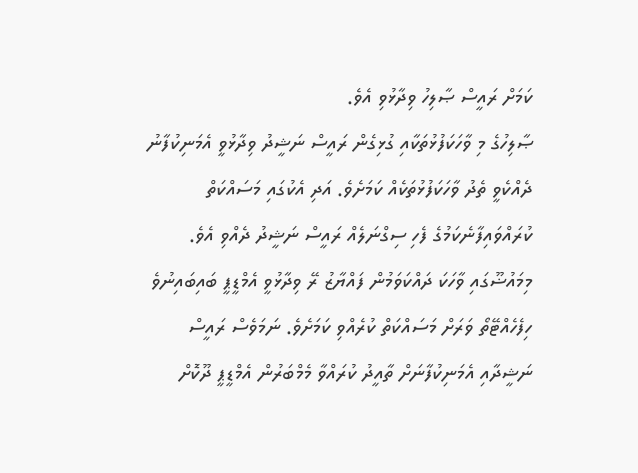ކަމަށް ރައީސް ޞާލިހު ވިދާޅުވި އެވެ.
ޞާލިހުގެ މި ވާހަކަފުޅުތަކާއި ގުޅިގެން ރައީސް ނަޝީދު ވިދާޅުވީ އެމަނިކުފާނު ދެއްކެވީ ތެދު ވާހަކަފުޅުތަކެއް ކަމަށެވެ. އަދި އެކުގައި މަސައްކަތް ކުރައްވައިފާނެކަމުގެ ފެހި ސިގްނަލެއް ރައީސް ނަޝީދު ދެއްވި އެވެ.
މިމައުޟޫގައި ވާހަކަ ދައްކަވަމުން ފައްޔާޒު ރޭ ވިދާޅުވީ އެމްޑީޕީ ބައިބައިނުވެ ހިފެހެއްޓޭތޯ ވަރަށް މަސައްކަތް ކުރެއްވި ކަމަށެވެ. ނަމަވެސް ރައީސް ނަޝީދާއި އެމަނިކުފާނަށް ތާއީދު ކުރައްވާ މެމްބަރުން އެމްޑީޕީ ދޫކޮށް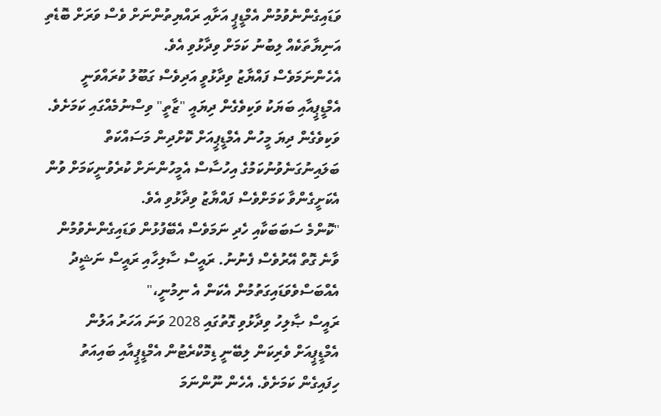ވަޑައިގެންނެވުމުން އެމްޑީޕީ އަށާއި ރައްޔިތުންނަށް ވެސް ވަރަށް ބޮޑެތި އަނިޔާތަކެއް ލިބުނު ކަމަށް ވިދާޅުވި އެވެ.
އެހެންނަމަވެސް ފައްޔާޒު ވިދާޅުވީ އަދިވެސް ގަބޫލު ކުރައްވަނީ އެމްޑީޕީއާއި ބަޔަކު ވަކިވެގެން ދިޔައީ "ޒާތީ" ވިސްނުމެއްގައި ކަމަށެވެ. ވަކިވެގެން ދިޔަ މީހުން އެމްޑީޕީއަށް ކޮށްދިން މަސައްކަތް ބަލައިނުގަނެވުނުކަމުގެ އިހުސާސް އެމީހުންނަށް ކުރެވުނީކަމަށް ވުން އެކަށީގެންވާ ކަމަށްވެސް ފައްޔާޒު ވިދާޅުވި އެވެ.
"ކޮންމެ ސަބަބަކާއި ހެދި ނަމަވެސް އެބޭފުޅުން ވަޑައިގެންނެވުމުން ވާނެ ގޮތް އޭރުވެސް ފެނުނު. ރައީސް ސާލިހާއި ރައީސް ނަޝީދު އެއްބަސްވެވަޑައިގަތުމުން އެކަން އެ ނިމުނީ،"
ރައީސް ޞާލިހު ވިދާޅުވި ގޮތުގައި 2028 ވަނަ އަހަރު އަލުން އެމްޑީޕީއަށް ވެރިކަން ލިބޭނީ ޑިމޮކްރެޓުން އެމްޑީޕީއާއި ބައިއަތު ހިފައިގެން ކަމަށެވެ. އެހެން ނޫންނަމަ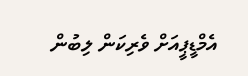އެމްޑީޕީއަށް ވެރިކަން ލިބުން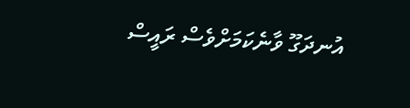އުނދަގޫ ވާނެކަމަށްވެސް ރައީސް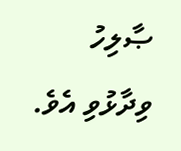ޞާލިހު ވިދާޅުވި އެވެ.